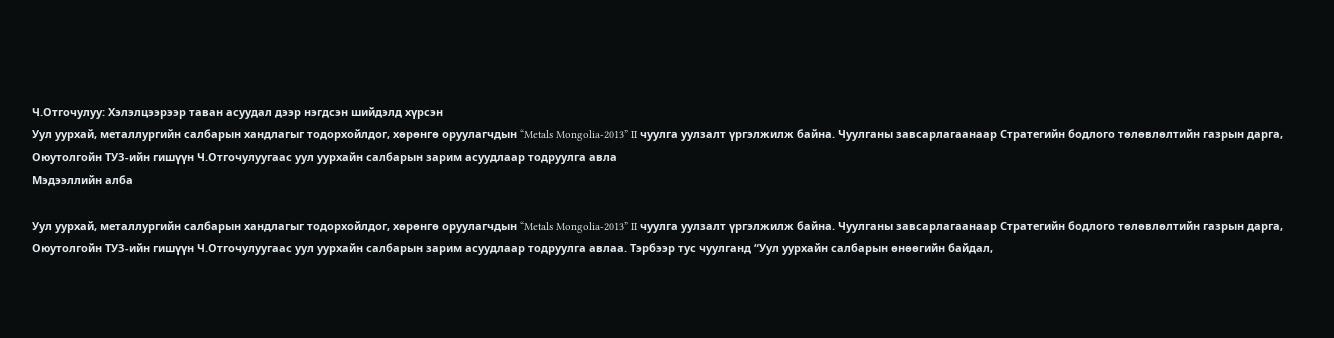Ч.Отгочулуу: Хэлэлцээрээр таван асуудал дээр нэгдсэн шийдэлд хүрсэн
Уул уурхай, металлургийн салбарын хандлагыг тодорхойлдог, хөрөнгө оруулагчдын “Metals Mongolia-2013” II чуулга уулзалт үргэлжилж байна. Чуулганы завсарлагаанаар Стратегийн бодлого төлөвлөлтийн газрын дарга, Оюутолгойн ТУЗ-ийн гишүүн Ч.Отгочулуугаас уул уурхайн салбарын зарим асуудлаар тодруулга авла
Мэдээллийн алба

Уул уурхай, металлургийн салбарын хандлагыг тодорхойлдог, хөрөнгө оруулагчдын “Metals Mongolia-2013” II чуулга уулзалт үргэлжилж байна. Чуулганы завсарлагаанаар Стратегийн бодлого төлөвлөлтийн газрын дарга, Оюутолгойн ТУЗ-ийн гишүүн Ч.Отгочулуугаас уул уурхайн салбарын зарим асуудлаар тодруулга авлаа. Тэрбээр тус чуулганд “Уул уурхайн салбарын өнөөгийн байдал,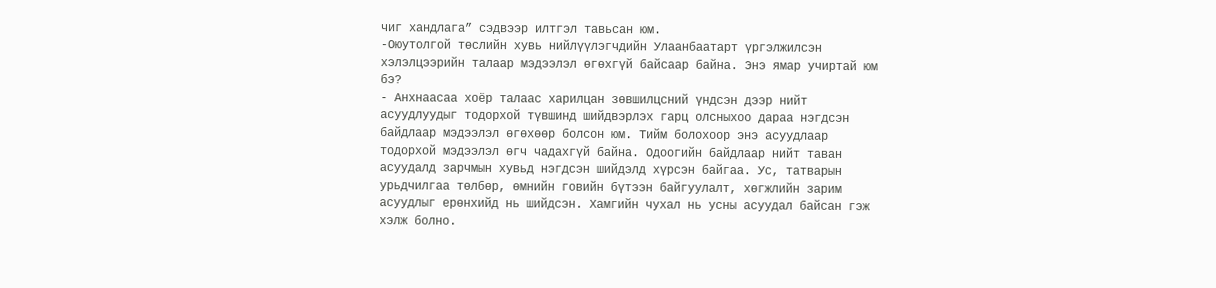чиг хандлага” сэдвээр илтгэл тавьсан юм.
-Оюутолгой төслийн хувь нийлүүлэгчдийн Улаанбаатарт үргэлжилсэн хэлэлцээрийн талаар мэдээлэл өгөхгүй байсаар байна. Энэ ямар учиртай юм бэ?
- Анхнаасаа хоёр талаас харилцан зөвшилцсний үндсэн дээр нийт асуудлуудыг тодорхой түвшинд шийдвэрлэх гарц олсныхоо дараа нэгдсэн байдлаар мэдээлэл өгөхөөр болсон юм. Тийм болохоор энэ асуудлаар тодорхой мэдээлэл өгч чадахгүй байна. Одоогийн байдлаар нийт таван асуудалд зарчмын хувьд нэгдсэн шийдэлд хүрсэн байгаа. Ус, татварын урьдчилгаа төлбөр, өмнийн говийн бүтээн байгуулалт, хөгжлийн зарим асуудлыг ерөнхийд нь шийдсэн. Хамгийн чухал нь усны асуудал байсан гэж хэлж болно.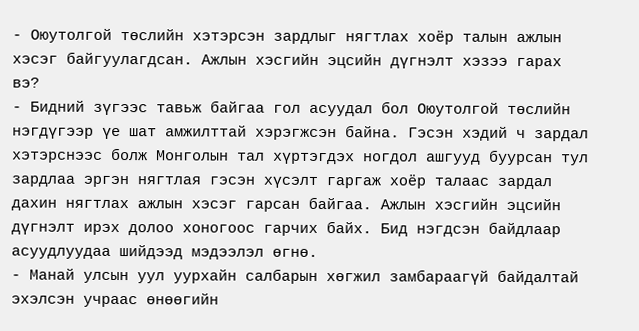- Оюутолгой төслийн хэтэрсэн зардлыг нягтлах хоёр талын ажлын хэсэг байгуулагдсан. Ажлын хэсгийн эцсийн дүгнэлт хэзээ гарах вэ?
- Бидний зүгээс тавьж байгаа гол асуудал бол Оюутолгой төслийн нэгдүгээр үе шат амжилттай хэрэгжсэн байна. Гэсэн хэдий ч зардал хэтэрснээс болж Монголын тал хүртэгдэх ногдол ашгууд буурсан тул зардлаа эргэн нягтлая гэсэн хүсэлт гаргаж хоёр талаас зардал дахин нягтлах ажлын хэсэг гарсан байгаа. Ажлын хэсгийн эцсийн дүгнэлт ирэх долоо хоногоос гарчих байх. Бид нэгдсэн байдлаар асуудлуудаа шийдээд мэдээлэл өгнө.
- Манай улсын уул уурхайн салбарын хөгжил замбараагүй байдалтай эхэлсэн учраас өнөөгийн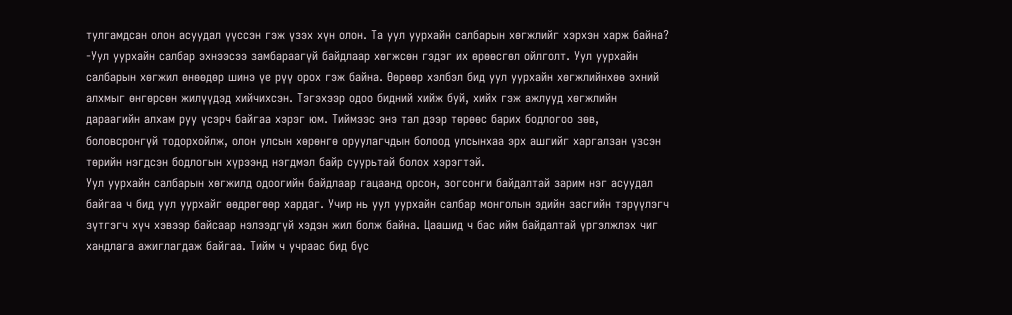тулгамдсан олон асуудал үүссэн гэж үзэх хүн олон. Та уул уурхайн салбарын хөгжлийг хэрхэн харж байна?
-Уул уурхайн салбар эхнээсээ замбараагүй байдлаар хөгжсөн гэдэг их өрөөсгөл ойлголт. Уул уурхайн салбарын хөгжил өнөөдөр шинэ үе рүү орох гэж байна. Өөрөөр хэлбэл бид уул уурхайн хөгжлийнхөө эхний алхмыг өнгөрсөн жилүүдэд хийчихсэн. Тэгэхээр одоо бидний хийж буй, хийх гэж ажлууд хөгжлийн дараагийн алхам руу үсэрч байгаа хэрэг юм. Тиймээс энэ тал дээр төрөөс барих бодлогоо зөв, боловсронгүй тодорхойлж, олон улсын хөрөнгө оруулагчдын болоод улсынхаа эрх ашгийг харгалзан үзсэн төрийн нэгдсэн бодлогын хүрээнд нэгдмэл байр суурьтай болох хэрэгтэй.
Уул уурхайн салбарын хөгжилд одоогийн байдлаар гацаанд орсон, зогсонги байдалтай зарим нэг асуудал байгаа ч бид уул уурхайг өөдрөгөөр хардаг. Учир нь уул уурхайн салбар монголын эдийн засгийн тэрүүлэгч зүтгэгч хүч хэвээр байсаар нэлээдгүй хэдэн жил болж байна. Цаашид ч бас ийм байдалтай үргэлжлэх чиг хандлага ажиглагдаж байгаа. Тийм ч учраас бид бүс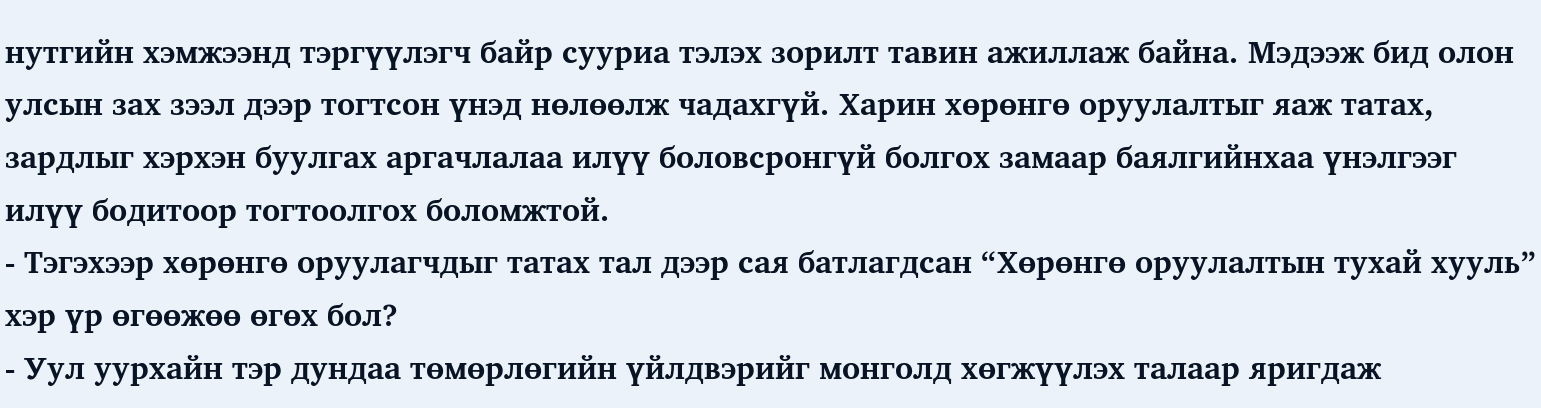нутгийн хэмжээнд тэргүүлэгч байр сууриа тэлэх зорилт тавин ажиллаж байна. Мэдээж бид олон улсын зах зээл дээр тогтсон үнэд нөлөөлж чадахгүй. Харин хөрөнгө оруулалтыг яаж татах, зардлыг хэрхэн буулгах аргачлалаа илүү боловсронгүй болгох замаар баялгийнхаа үнэлгээг илүү бодитоор тогтоолгох боломжтой.
- Тэгэхээр хөрөнгө оруулагчдыг татах тал дээр сая батлагдсан “Хөрөнгө оруулалтын тухай хууль” хэр үр өгөөжөө өгөх бол?
- Уул уурхайн тэр дундаа төмөрлөгийн үйлдвэрийг монголд хөгжүүлэх талаар яригдаж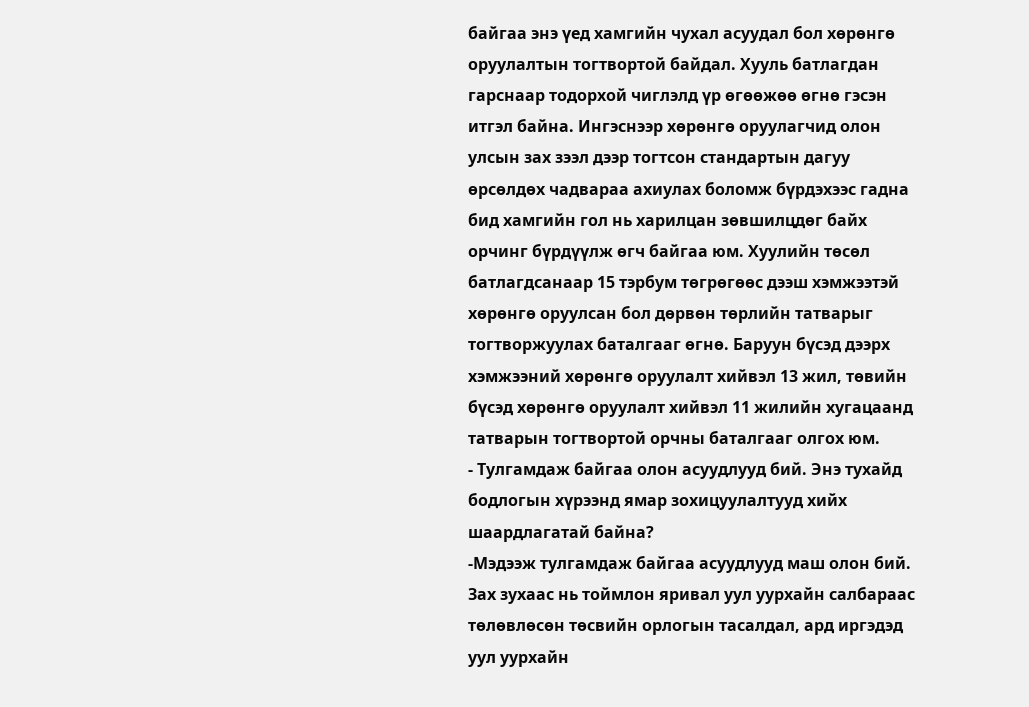байгаа энэ үед хамгийн чухал асуудал бол хөрөнгө оруулалтын тогтвортой байдал. Хууль батлагдан гарснаар тодорхой чиглэлд үр өгөөжөө өгнө гэсэн итгэл байна. Ингэснээр хөрөнгө оруулагчид олон улсын зах зээл дээр тогтсон стандартын дагуу өрсөлдөх чадвараа ахиулах боломж бүрдэхээс гадна бид хамгийн гол нь харилцан зөвшилцдөг байх орчинг бүрдүүлж өгч байгаа юм. Хуулийн төсөл батлагдсанаар 15 тэрбум төгрөгөөс дээш хэмжээтэй хөрөнгө оруулсан бол дөрвөн төрлийн татварыг тогтворжуулах баталгааг өгнө. Баруун бүсэд дээрх хэмжээний хөрөнгө оруулалт хийвэл 13 жил, төвийн бүсэд хөрөнгө оруулалт хийвэл 11 жилийн хугацаанд татварын тогтвортой орчны баталгааг олгох юм.
- Тулгамдаж байгаа олон асуудлууд бий. Энэ тухайд бодлогын хүрээнд ямар зохицуулалтууд хийх шаардлагатай байна?
-Мэдээж тулгамдаж байгаа асуудлууд маш олон бий. Зах зухаас нь тоймлон яривал уул уурхайн салбараас төлөвлөсөн төсвийн орлогын тасалдал, ард иргэдэд уул уурхайн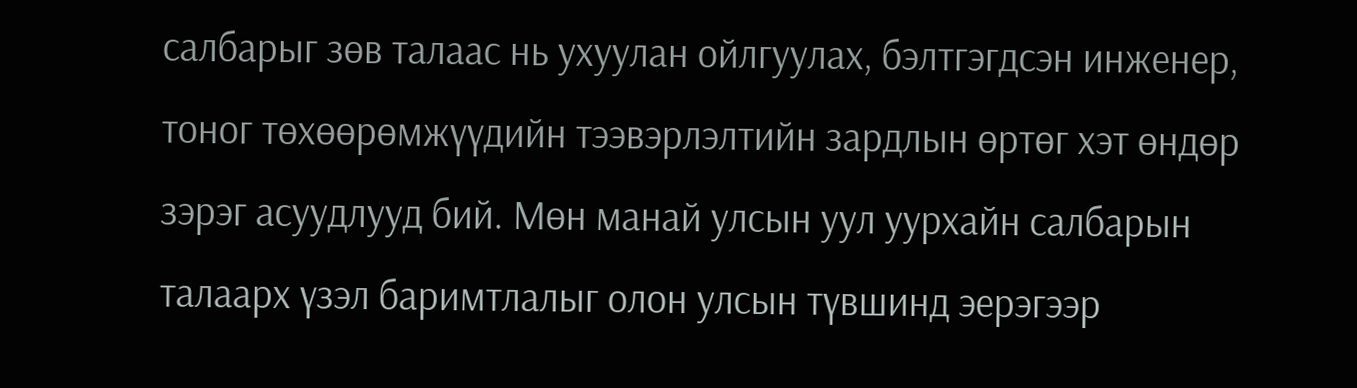салбарыг зөв талаас нь ухуулан ойлгуулах, бэлтгэгдсэн инженер, тоног төхөөрөмжүүдийн тээвэрлэлтийн зардлын өртөг хэт өндөр зэрэг асуудлууд бий. Мөн манай улсын уул уурхайн салбарын талаарх үзэл баримтлалыг олон улсын түвшинд эерэгээр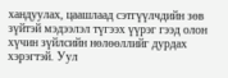хандуулах, цаашлаад сэтгүүлчдийн зөв зүйтэй мэдээлэл түгээх үүрэг гээд олон хүчин зүйлсийн нөлөөллийг дурдах хэрэгтэй. Уул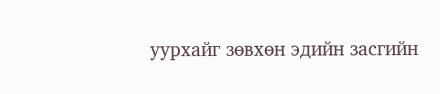уурхайг зөвхөн эдийн засгийн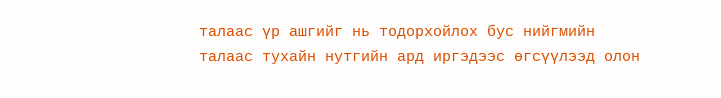талаас үр ашгийг нь тодорхойлох бус нийгмийн талаас тухайн нутгийн ард иргэдээс өгсүүлээд олон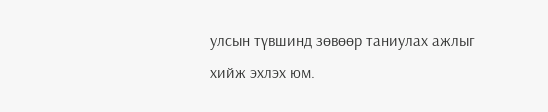улсын түвшинд зөвөөр таниулах ажлыг хийж эхлэх юм.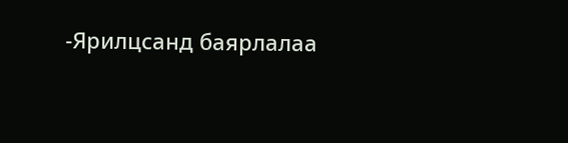-Ярилцсанд баярлалаа